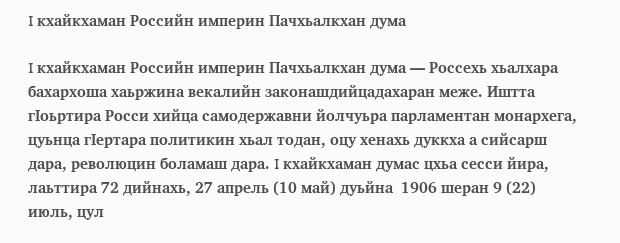I кхайкхаман Российн империн Пачхьалкхан дума

I кхайкхаман Российн империн Пачхьалкхан дума — Россехь хьалхара бахархоша хаьржина векалийн законашдийцадахаран меже. Иштта гӀоьртира Росси хийца самодержавни йолчуьра парламентан монархега, цуьнца гӀертара политикин хьал тодан, оцу хенахь дуккха а сийсарш дара, революцин боламаш дара. I кхайкхаман думас цхьа сесси йира, лаьттира 72 дийнахь, 27 апрель (10 май) дуьйна  1906 шеран 9 (22) июль, цул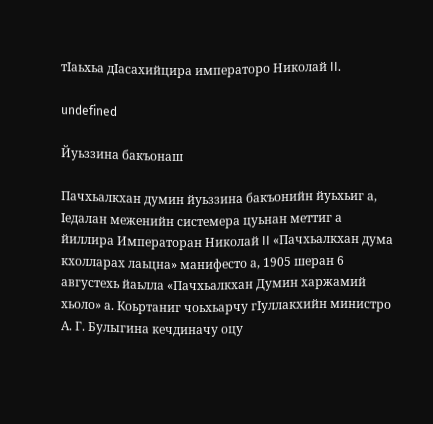тӀаьхьа дӀасахийцира императоро Николай II.

undefined

Йуьззина бакъонаш

Пачхьалкхан думин йуьззина бакъонийн йуьхьиг а, Ӏедалан меженийн системера цуьнан меттиг а йиллира Императоран Николай II «Пачхьалкхан дума кхолларах лаьцна» манифесто а, 1905 шеран 6 августехь йаьлла «Пачхьалкхан Думин харжамий хьоло» а. Коьртаниг чоьхьарчу гӀуллакхийн министро А. Г. Булыгина кечдиначу оцу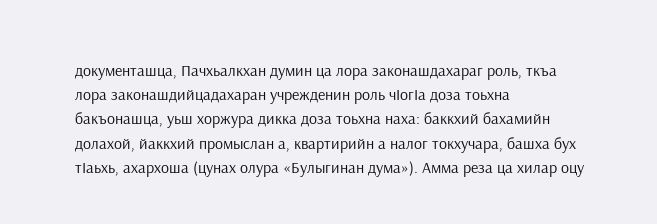документашца, Пачхьалкхан думин ца лора законашдахараг роль, ткъа лора законашдийцадахаран учрежденин роль чӀогӀа доза тоьхна бакъонашца, уьш хоржура дикка доза тоьхна наха: баккхий бахамийн долахой, йаккхий промыслан а, квартирийн а налог токхучара, башха бух тӀаьхь, ахархоша (цунах олура «Булыгинан дума»). Амма реза ца хилар оцу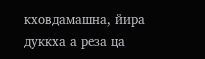кховдамашна, йира дуккха а реза ца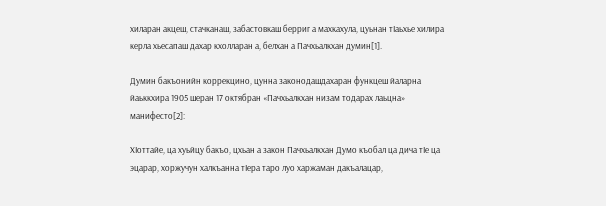хиларан акцеш, стачканаш, забастовкаш берриг а махкахула, цуьнан тӀаьхье хилира керла хьесапаш дахар кхолларан а, белхан а Пачхьалкхан думин[1].

Думин бакъонийн коррекцино, цунна законодашдахаран функцеш йаларна йаьккхира 1905 шеран 17 октябран «Пачхьалкхан низам тодарах лаьцна» манифесто[2]:

ХӀоттайе, ца хуьйцу бакъо, цхьан а закон Пачхьалкхан Думо къобал ца дича тӀе ца эцарар, хоржучун халкъанна тӀера таро луо харжаман дакъалацар,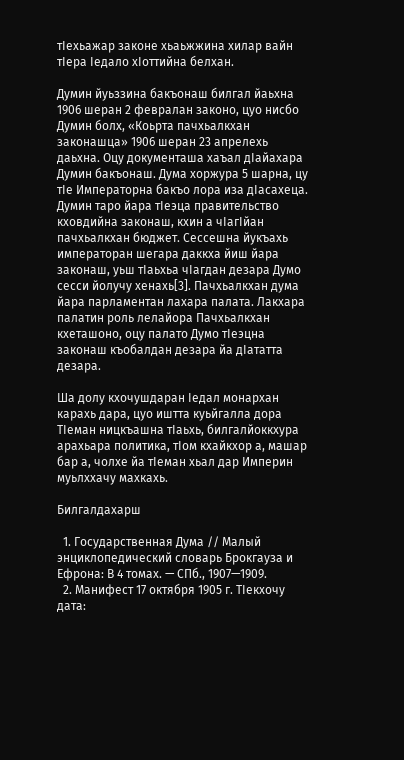тӀехьажар законе хьаьжжина хилар вайн тӀера Ӏедало хӀоттийна белхан.

Думин йуьззина бакъонаш билгал йаьхна 1906 шеран 2 февралан законо, цуо нисбо Думин болх, «Коьрта пачхьалкхан законашца» 1906 шеран 23 апрелехь даьхна. Оцу документаша хаъал дӀайахара Думин бакъонаш. Дума хоржура 5 шарна, цу тӀе Императорна бакъо лора иза дӀасахеца. Думин таро йара тӀеэца правительство кховдийна законаш, кхин а чӀагӀйан пачхьалкхан бюджет. Сессешна йукъахь императоран шегара даккха йиш йара законаш, уьш тӀаьхьа чӀагдан дезара Думо сесси йолучу хенахь[3]. Пачхьалкхан дума йара парламентан лахара палата. Лакхара палатин роль лелайора Пачхьалкхан кхеташоно, оцу палато Думо тӀеэцна законаш къобалдан дезара йа дӀататта дезара.

Ша долу кхочушдаран Ӏедал монархан карахь дара, цуо иштта куьйгалла дора ТӀеман ницкъашна тӀаьхь, билгалйоккхура арахьара политика, тӀом кхайкхор а, машар бар а, чолхе йа тӀеман хьал дар Империн муьлххачу махкахь.

Билгалдахарш

  1. Государственная Дума // Малый энциклопедический словарь Брокгауза и Ефрона: В 4 томах. — СПб., 1907—1909.
  2. Манифест 17 октября 1905 г. ТӀекхочу дата: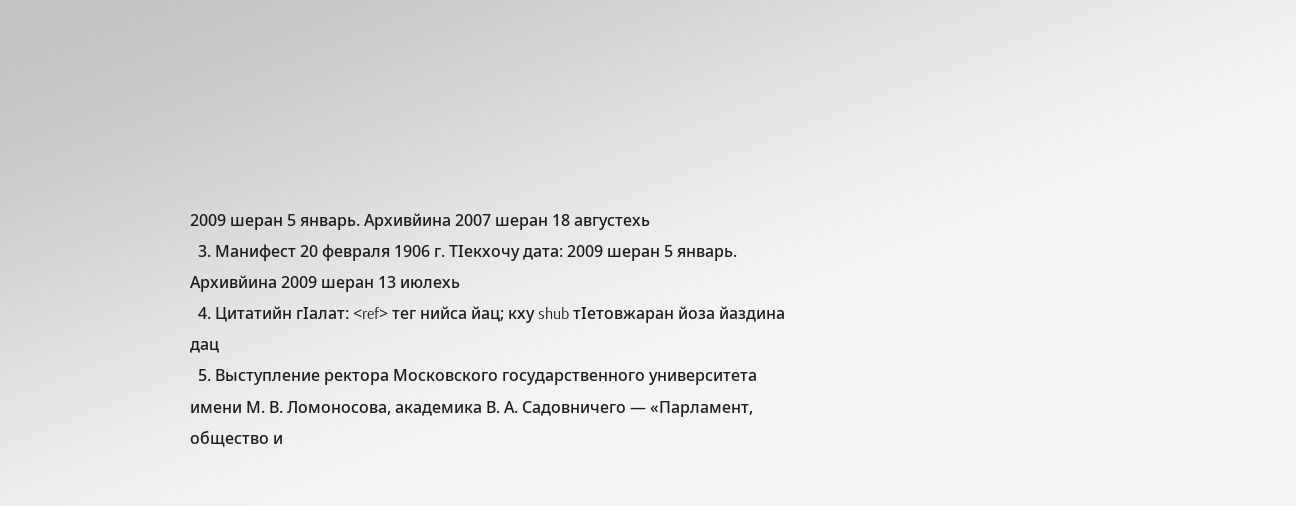2009 шеран 5 январь. Архивйина 2007 шеран 18 августехь
  3. Манифест 20 февраля 1906 г. ТӀекхочу дата: 2009 шеран 5 январь. Архивйина 2009 шеран 13 июлехь
  4. Цитатийн гӀалат: <ref> тег нийса йац; кху shub тIетовжаран йоза йаздина дац
  5. Выступление ректора Московского государственного университета имени М. В. Ломоносова, академика В. А. Садовничего — «Парламент, общество и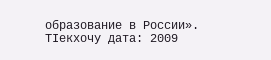образование в России». ТӀекхочу дата: 2009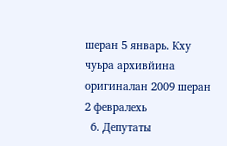шеран 5 январь. Кху чуьра архивйина оригиналан 2009 шеран 2 февралехь
  6. Депутаты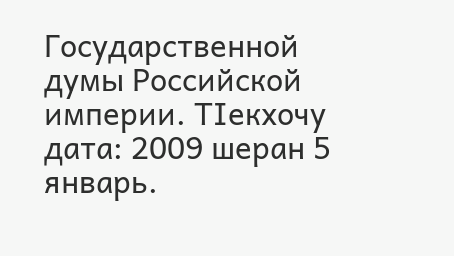Государственной думы Российской империи. ТӀекхочу дата: 2009 шеран 5 январь.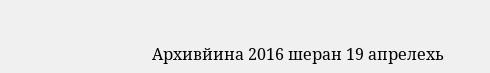Архивйина 2016 шеран 19 апрелехь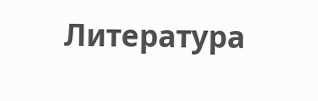Литература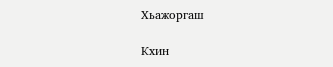Хьажоргаш

Кхин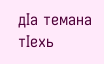дӀа темана тӀехь